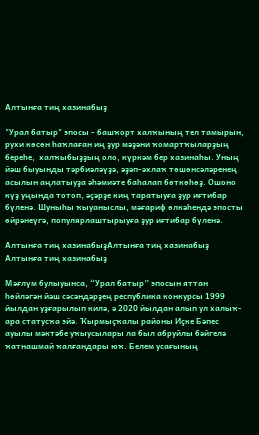Алтынға тиң хазинабыҙ

"Урал батыр" эпосы - башҡорт халҡының тел тамырын, рухи көсөн һаҡлаған иң ҙур мәҙәни ҡомартҡыларҙың береһе,  халҡыбыҙҙың оло, күркәм бер хазинаһы. Уның йәш быуынды тәрбиәләүҙә, әҙәп-әхлаҡ төшөнсәләренең асылын аңлатыуҙа әһәмиәте баһалап бөткөһөҙ. Ошоно күҙ уңында тотоп, әҫәрҙе киң таратыуға ҙур иғтибар бүленә. Шуныһы ҡыуаныслы, мәғариф өлкәһендә эпосты өйрәнеүгә, популярлаштырыуға ҙур иғтибар бүленә.

Алтынға тиң хазинабыҙАлтынға тиң хазинабыҙ
Алтынға тиң хазинабыҙ

Мәғлүм булыуынса, “Урал батыр” эпосын яттан һөйләгән йәш сәсәндәрҙең республика конкурсы 1999 йылдан уҙғарылып килә, ә 2020 йылдан алып ул халыҡ-ара статусҡа эйә. Ҡырмыҫҡалы районы Иҫке Бәпес ауылы мәктәбе уҡыусылары ла был абруйлы бәйгелә ҡатнашмай ҡалғандары юҡ. Белем усағының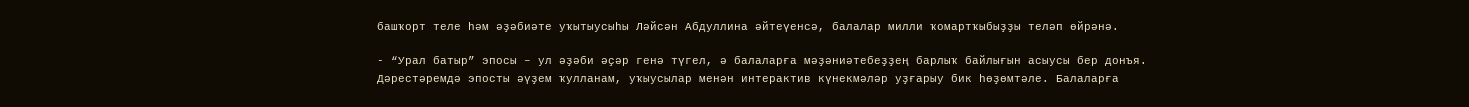башҡорт теле һәм әҙәбиәте уҡытыусыһы Ләйсән Абдуллина әйтеүенсә, балалар милли ҡомартҡыбыҙҙы теләп өйрәнә.

- “Урал батыр” эпосы – ул әҙәби әҫәр генә түгел, ә балаларға мәҙәниәтебеҙҙең барлыҡ байлығын асыусы бер донъя. Дәрестәремдә эпосты әүҙем ҡулланам, уҡыусылар менән интерактив күнекмәләр уҙғарыу бик һөҙөмтәле. Балаларға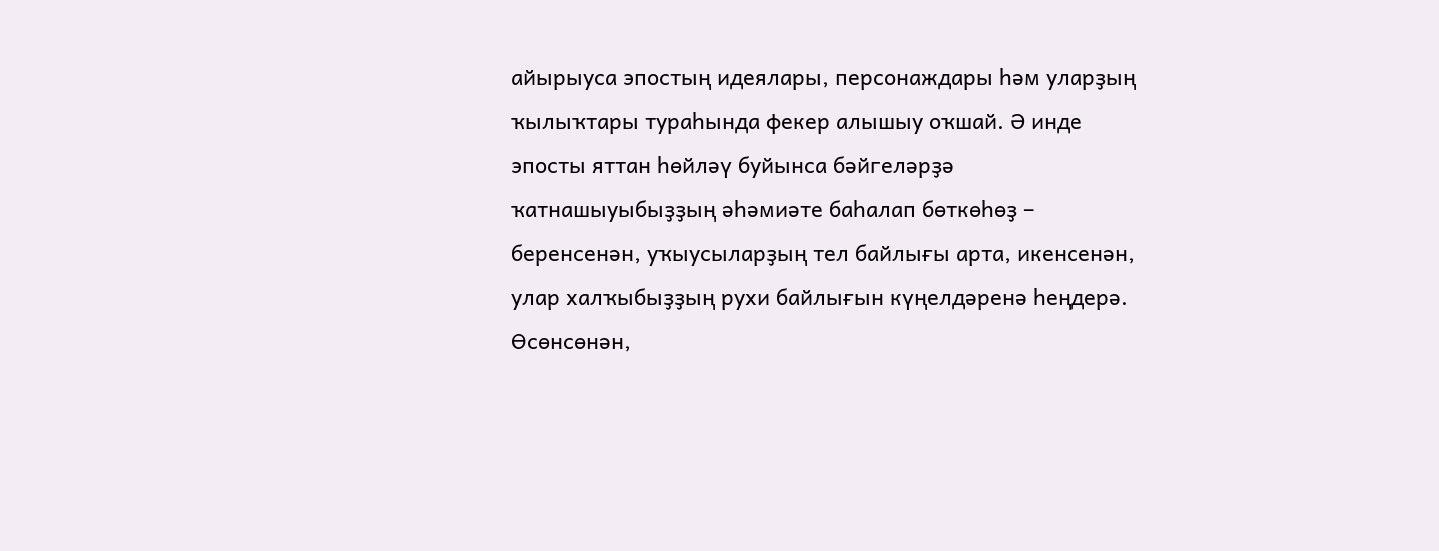айырыуса эпостың идеялары, персонаждары һәм уларҙың ҡылыҡтары тураһында фекер алышыу оҡшай. Ә инде эпосты яттан һөйләү буйынса бәйгеләрҙә ҡатнашыуыбыҙҙың әһәмиәте баһалап бөткөһөҙ – беренсенән, уҡыусыларҙың тел байлығы арта, икенсенән, улар халҡыбыҙҙың рухи байлығын күңелдәренә һеңдерә. Өсөнсөнән,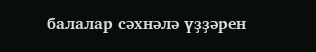балалар сәхнәлә үҙҙәрен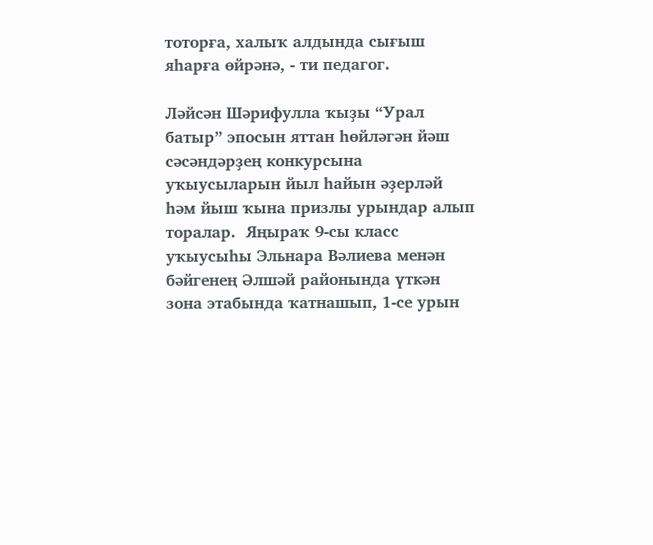тоторға, халыҡ алдында сығыш яһарға өйрәнә, - ти педагог.

Ләйсән Шәрифулла ҡыҙы “Урал батыр” эпосын яттан һөйләгән йәш сәсәндәрҙең конкурсына уҡыусыларын йыл һайын әҙерләй һәм йыш ҡына призлы урындар алып торалар.  Яңыраҡ 9-сы класс уҡыусыһы Эльнара Вәлиева менән бәйгенең Әлшәй районында үткән зона этабында ҡатнашып, 1-се урын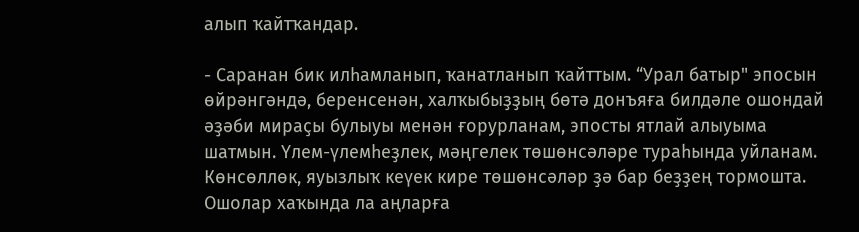алып ҡайтҡандар.

- Саранан бик илһамланып, ҡанатланып ҡайттым. “Урал батыр" эпосын өйрәнгәндә, беренсенән, халҡыбыҙҙың бөтә донъяға билдәле ошондай әҙәби мираҫы булыуы менән ғорурланам, эпосты ятлай алыуыма шатмын. Үлем-үлемһеҙлек, мәңгелек төшөнсәләре тураһында уйланам. Көнсөллөк, яуызлыҡ кеүек кире төшөнсәләр ҙә бар беҙҙең тормошта. Ошолар хаҡында ла аңларға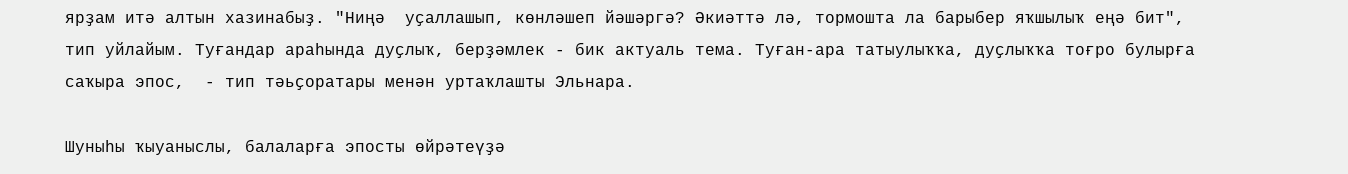ярҙам итә алтын хазинабыҙ. "Ниңә  уҫаллашып, көнләшеп йәшәргә? Әкиәттә лә, тормошта ла барыбер яҡшылыҡ еңә бит",  тип уйлайым. Туғандар араһында дуҫлыҡ, берҙәмлек - бик актуаль тема. Туған-ара татыулыҡҡа, дуҫлыҡҡа тоғро булырға саҡыра эпос,  - тип тәьҫоратары менән уртаҡлашты Эльнара.

Шуныһы ҡыуаныслы, балаларға эпосты өйрәтеүҙә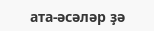ата-әсәләр ҙә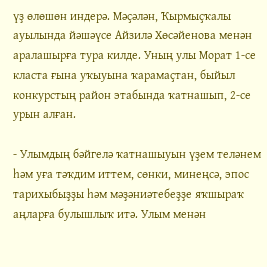үҙ өлөшөн индерә. Мәҫәлән, Ҡырмыҫҡалы ауылында йәшәүсе Айзилә Хөсәйенова менән аралашырға тура килде. Уның улы Морат 1-се класта ғына уҡыуына ҡарамаҫтан, быйыл конкурстың район этабында ҡатнашып, 2-се урын алған.

- Улымдың бәйгелә ҡатнашыуын үҙем теләнем һәм уға тәҡдим иттем, сөнки, минеңсә, эпос тарихыбыҙҙы һәм мәҙәниәтебеҙҙе яҡшыраҡ аңларға булышлыҡ итә. Улым менән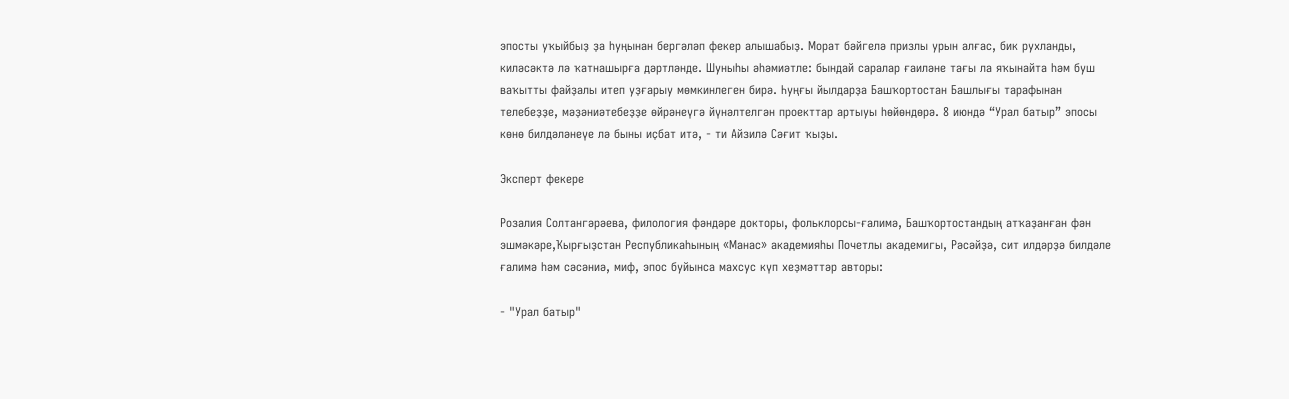эпосты уҡыйбыҙ ҙа һуңынан бергәләп фекер алышабыҙ. Морат бәйгелә призлы урын алғас, бик рухланды, киләсәктә лә ҡатнашырға дәртләнде. Шуныһы әһәмиәтле: бындай саралар ғаиләне тағы ла яҡынайта һәм буш ваҡытты файҙалы итеп уҙғарыу мөмкинлеген бирә. Һуңғы йылдарҙа Башҡортостан Башлығы тарафынан телебеҙҙе, мәҙәниәтебеҙҙе өйрәнеүгә йүнәлтелгән проекттар артыуы һөйөндөрә. 8 июндә “Урал батыр” эпосы көнө билдәләнеүе лә быны иҫбат итә, - ти Айзилә Сәғит ҡыҙы.

Эксперт фекере

Розалия Солтангәрәева, филология фәндәре докторы, фольклорсы-ғалимә, Башҡортостандың атҡаҙанған фән эшмәкәре,Ҡырғыҙстан Республикаһының «Манас» академияһы Почетлы академигы, Рәсәйҙә, сит илдәрҙә билдәле ғалимә һәм сәсәниә, миф, эпос буйынса махсус күп хеҙмәттәр авторы:

- "Урал батыр"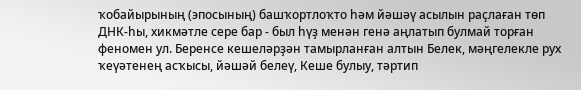ҡобайырының (эпосының) башҡортлоҡто һәм йәшәү асылын раҫлаған төп ДНК-һы, хикмәтле сере бар - был һүҙ менән генә аңлатып булмай торған феномен ул. Беренсе кешеләрҙән тамырланған алтын Белек, мәңгелекле рух ҡеүәтенең асҡысы, йәшәй белеү, Кеше булыу, тәртип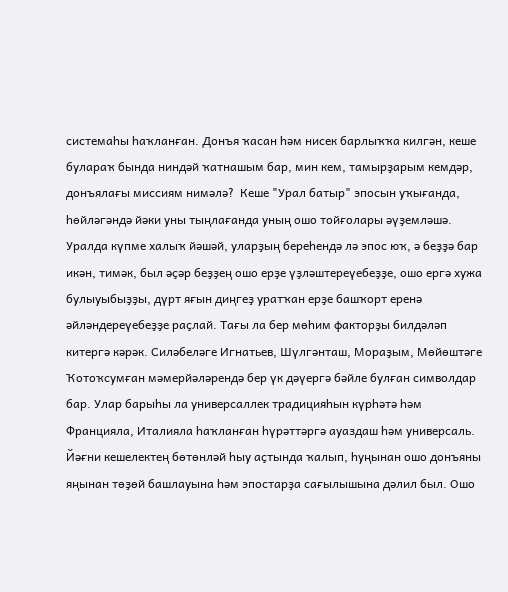системаһы һаҡланған. Донъя ҡасан һәм нисек барлыҡҡа килгән, кеше булараҡ бында ниндәй ҡатнашым бар, мин кем, тамырҙарым кемдәр, донъялағы миссиям нимәлә?  Кеше "Урал батыр" эпосын уҡығанда, һөйләгәндә йәки уны тыңлағанда уның ошо тойғолары әүҙемләшә. Уралда күпме халыҡ йәшәй, уларҙың береһендә лә эпос юҡ, ә беҙҙә бар икән, тимәк, был әҫәр беҙҙең ошо ерҙе үҙләштереүебеҙҙе, ошо ергә хужа булыуыбыҙҙы, дүрт яғын диңгеҙ уратҡан ерҙе башҡорт еренә әйләндереүебеҙҙе раҫлай. Тағы ла бер мөһим факторҙы билдәләп китергә кәрәк. Силәбеләге Игнатьев, Шүлгәнташ, Мораҙым, Мөйөштәге Ҡотоҡсумған мәмерйәләрендә бер үк дәүергә бәйле булған символдар бар. Улар барыһы ла универсаллек традицияһын күрһәтә һәм Францияла, Италияла һаҡланған һүрәттәргә ауаздаш һәм универсаль. Йәғни кешелектең бөтөнләй һыу аҫтында ҡалып, һуңынан ошо донъяны яңынан төҙөй башлауына һәм эпостарҙа сағылышына дәлил был. Ошо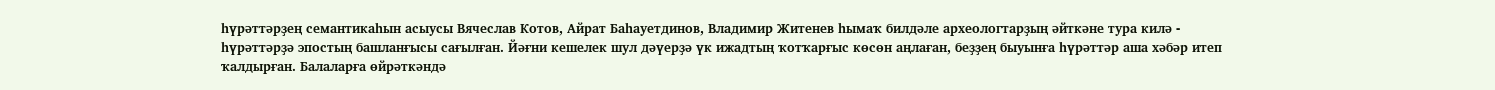һүрәттәрҙең семантикаһын асыусы Вячеслав Котов, Айрат Баһауетдинов, Владимир Житенев һымаҡ билдәле археологтарҙың әйткәне тура килә - һүрәттәрҙә эпостың башланғысы сағылған. Йәғни кешелек шул дәүерҙә үк ижадтың ҡотҡарғыс көсөн аңлаған, беҙҙең быуынға һүрәттәр аша хәбәр итеп ҡалдырған. Балаларға өйрәткәндә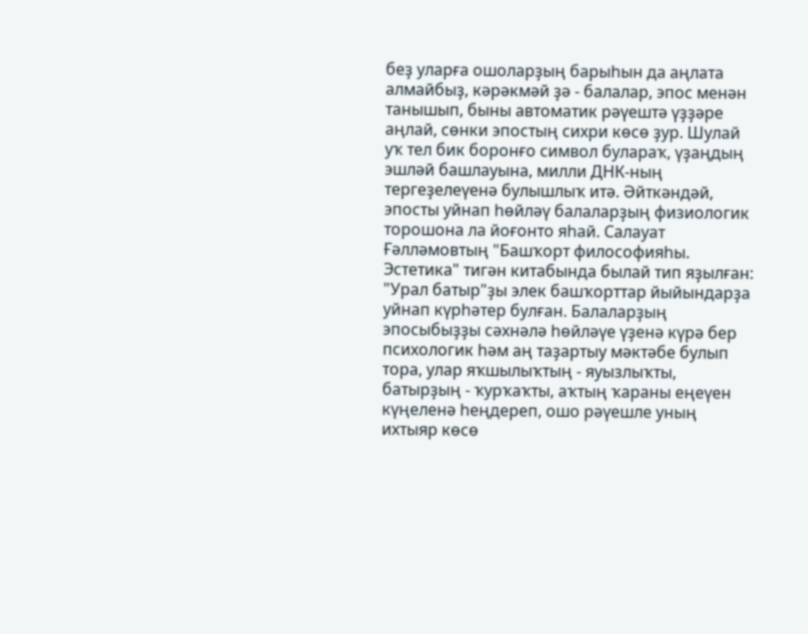беҙ уларға ошоларҙың барыһын да аңлата алмайбыҙ, кәрәкмәй ҙә - балалар, эпос менән танышып, быны автоматик рәүештә үҙҙәре аңлай, сөнки эпостың сихри көсө ҙур. Шулай уҡ тел бик боронғо символ булараҡ, үҙаңдың эшләй башлауына, милли ДНК-ның тергеҙелеүенә булышлыҡ итә. Әйткәндәй, эпосты уйнап һөйләү балаларҙың физиологик торошона ла йоғонто яһай. Салауат Ғәлләмовтың "Башҡорт философияһы. Эстетика" тигән китабында былай тип яҙылған: "Урал батыр"ҙы элек башҡорттар йыйындарҙа уйнап күрһәтер булған. Балаларҙың эпосыбыҙҙы сәхнәлә һөйләүе үҙенә күрә бер психологик һәм аң таҙартыу мәктәбе булып тора, улар яҡшылыҡтың - яуызлыҡты, батырҙың - ҡурҡаҡты, аҡтың ҡараны еңеүен күңеленә һеңдереп, ошо рәүешле уның ихтыяр көсө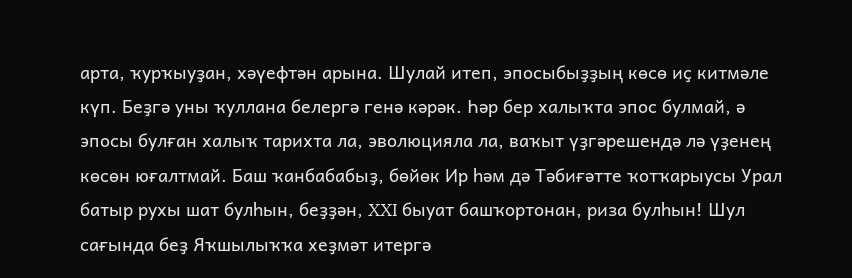арта, ҡурҡыуҙан, хәүефтән арына. Шулай итеп, эпосыбыҙҙың көсө иҫ китмәле күп. Беҙгә уны ҡуллана белергә генә кәрәк. Һәр бер халыҡта эпос булмай, ә эпосы булған халыҡ тарихта ла, эволюцияла ла, ваҡыт үҙгәрешендә лә үҙенең көсөн юғалтмай. Баш ҡанбабабыҙ, бөйөк Ир һәм дә Тәбиғәтте ҡотҡарыусы Урал батыр рухы шат булһын, беҙҙән, XXI быуат башҡортонан, риза булһын! Шул сағында беҙ Яҡшылыҡҡа хеҙмәт итергә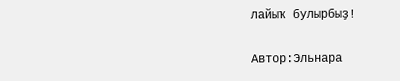лайыҡ булырбыҙ!

Автор:Эльнара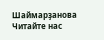Шаймарҙанова
Читайте нас